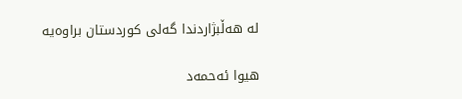له‌ هه‌ڵبژاردندا گه‌لی كوردستان براوه‌یه‌

هیوا ئه‌حمه‌د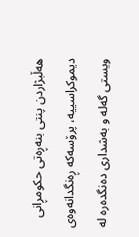هەڵبژاردن پنتی بنەڕەتی حكومڕانی دیموكراسییە، پرۆسه‌كه‌ ڕه‌نگدانه‌وه‌ی ویستی گه‌له‌ و به‌شداری ده‌نگده‌ره‌ له‌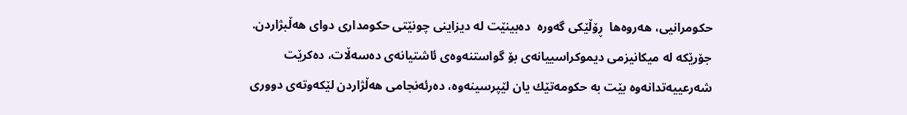حكومرانیی، هه‌روه‌ها  ڕۆڵێكی گەورە  دەبینێت لە دیزاینی چونێتی حكومداری دوای هەڵبژاردن.  جۆرێكه‌ له‌ میكانیزمی دیموكراسییانه‌ی بۆ گواستنەوەی ئاشتیانەی دەسەڵات، ده‌كرێت  شه‌رعییه‌تدانەوە بێت به‌ حكومه‌تێك یان لێپرسینه‌وه، ده‌رئه‌نجامی هه‌ڵژاردن لێكه‌وته‌ی دووری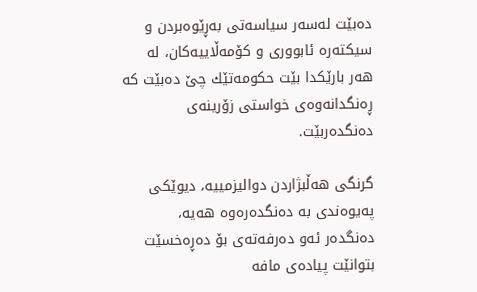ده‌بێت له‌سه‌ر سیاسه‌تی به‌ڕێوه‌بردن و سیكته‌ره‌ ئابووری و كۆمه‌ڵاییه‌كان، لە هەر بارێكدا بێت حكومەتێك چێ دەبێت كە ڕەنگدانەوەی خواستی زۆرینەی دەنگدەربێت.

گرنگی هەڵبژاردن دوالیزمییە، دیوێكی پەیوەندی بە دەنگدەرەوە هەیە،  دەنگدەر ئەو دەرفەتەی بۆ دەڕەخسێت بتوانێت پیاده‌ی مافه‌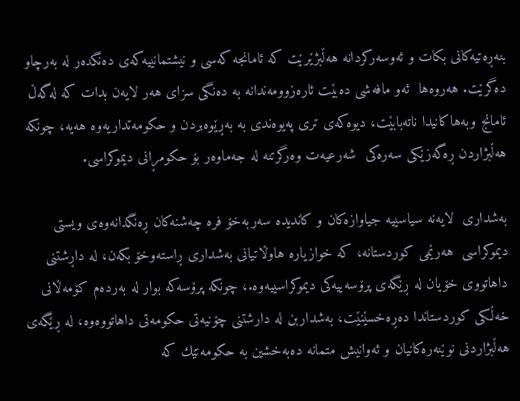بنه‌ڕه‌تیه‌كانی بكات و ئه‌وسه‌ركردانه‌ هه‌ڵبژێرێت كه‌ ئامانجه‌ كه‌سی و نیشتمانییه‌كه‌ی ده‌نگده‌ر له‌ به‌رچاو ده‌گرێت. هەروەها  ئەو مافەشی دەبێت ئارەزوومەندانە بە دەنگی سزای هەر لایەن بدات كه‌ له‌گه‌ڵ  ئامانج وبه‌هاكانیدا ناته‌بابێت، دیوەكەی تری پەیوەندی بە به‌ڕێوه‌بردن و حكومه‌تداریه‌وه‌ هەیە، چونكە هەڵبژاردن ڕەگەزێكی سەرەكی  شەرعیەت وەرگرتنە لە جەماوەر بۆ حكومڕانی دیموكراسی.

به‌شداری  لایه‌نه‌ سیاسییه‌ جیاوازه‌كان و كاندیده‌ سەر‌بەخۆ فره ‌چه‌شنه‌كان ڕەنگدانەوەی ویستی دیموكراسی  هه‌رێمی كوردستانه،‌ كە خوازیاره‌ هاوڵاتیانی به‌شداری ڕاسته‌وخۆ بكه‌ن، له‌ داڕشتنی داهاتووی خۆیان له‌ ڕێگه‌ی پرۆسه‌ییه‌كی دیموكراسییه‌وه‌.، چونكه‌ پرۆسەكە بوار لە بەردەم كۆمه‌ڵانی خه‌ڵكی كوردستاندا ده‌ڕه‌خسێنێت، بەشداربن لە دارشتنی چۆنیەتی حكومەتی داهاتووەوە، لە ڕێگەی هەڵبژاردنی نوێنه‌رەكانیان و ئەوانیش متمانه‌ دەبه‌خشین به‌ حكومەتێك كە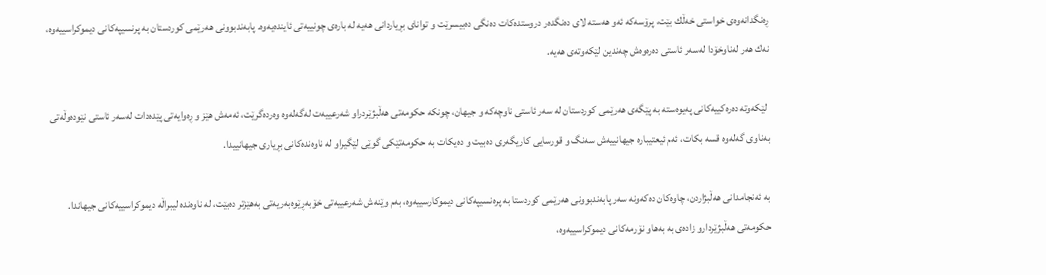ڕەنگدانەوەی خواستی خەڵك بێت، پرۆسەكە ئه‌و هه‌سته‌ لای ده‌نگده‌ر دروستده‌كات ده‌نگی ده‌بیسرێت و توانای بڕیاردانی هەیە له‌ باره‌ی چونییه‌تی ئاینده‌یه‌وه‌. پابه‌ندبوونی هه‌رێمی كوردستان به‌ پرنسیپه‌كانی دیموكراسییه‌وه‌، نه‌ك هه‌ر له‌ناوخۆدا له‌سه‌ر ئاستی ده‌ره‌وه‌ش چه‌ندین لێكه‌وته‌ی هه‌یه‌.

 لێكەوتە دەرەكییەكانی پەیوەستە بە پێگەی هەرێمی كوردستان لە سەر ئاستی ناوچەكە و جیهان، چونكە حكومه‌تی هه‌ڵبژێردراو شه‌رعییه‌ت له‌گه‌له‌وه‌ وه‌ردەگرێت، ئه‌مه‌ش هێز و ڕه‌وایه‌تی پێده‌دات له‌سه‌ر ئاستی نێوده‌وڵه‌تی بەناوی گەلەوە قسە بكات، ئه‌م ئیعتیباره‌ جیهانییه‌ش‌ سه‌نگ و قورسایی كاریگه‌ری ده‌بیت و ده‌یكات به‌ حكومەتێكی گوێی لێگیراو له‌ ناوه‌نده‌كانی بڕیاری جیهانییدا.

به‌ ئەنجامدانی هەڵبژاردن، چاوه‌كان ده‌كه‌ونه‌ سه‌ر پابه‌ندبوونی هه‌رێمی كوردستا به‌ پره‌نسیپه‌كانی دیموكارسییه‌وه‌، به‌م وێنه‌ش شه‌رعییه‌تی خۆبه‌ڕێوه‌به‌ریه‌تی به‌هێزتر ده‌بێت، له‌ ناوه‌نده‌ لیبراڵه‌ دیموكراسییه‌كانی جیهاندا. حكومەتی هەڵبژێردارو زادەی به‌ به‌هاو نۆرمه‌كانی دیموكراسییه‌وه‌،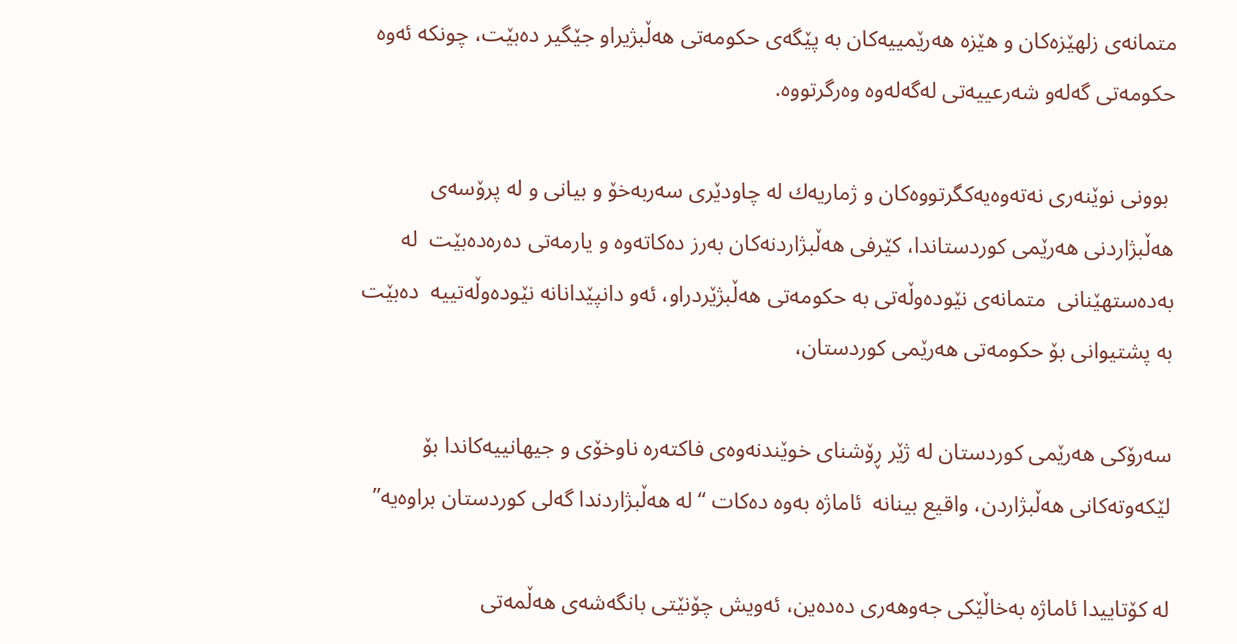متمانه‌ی زلهێزه‌كان و هێزه‌ هه‌رێمییه‌كان به‌ پێگه‌ی حكومه‌تی هه‌ڵبژیراو جێگیر ده‌بێت، چونكه‌ ئه‌وه‌ حكومه‌تی گه‌له‌و شه‌رعییه‌تی له‌گه‌له‌وه‌ وه‌رگرتووه‌.

 بوونی نوێنەری نه‌ته‌وه‌یه‌كگرتووه‌كان و ژماریه‌ك له‌ چاودێری سه‌ربه‌خۆ و بیانی و له‌ پرۆسه‌ی هه‌ڵبژاردنی هه‌رێمی كوردستاندا، كێرفی هه‌ڵبژاردنه‌كان به‌رز ده‌كاته‌وه‌ و یارمه‌تی ده‌ره‌دەبێت  له بەدەستهێنانی ‌ متمانه‌ی نێوده‌وڵه‌تی بە حكومەتی هەڵبژێردراو، ئەو دانپێدانانه‌ نێوده‌وڵه‌تییه‌  ده‌بێت به‌ پشتیوانی بۆ حكومه‌تی هەرێمی كوردستان،

سەرۆكی هەرێمی كوردستان لە ژێر ڕۆشنای خوێندنەوەی فاكتەرە ناوخۆی و جیهانییەكاندا بۆ لێكه‌وته‌كانی هه‌ڵبژاردن، واقیع بینانە  ئاماژە بەوە دەكات “له ‌هه‌ڵبژاردندا گه‌لی كوردستان براوه‌یه‌”

له‌ كۆتاییدا ئاماژه‌ به‌خاڵێكی جه‌وهه‌ری ده‌ده‌ین، ئه‌ویش چۆنێتی بانگەشەی هەڵمەتی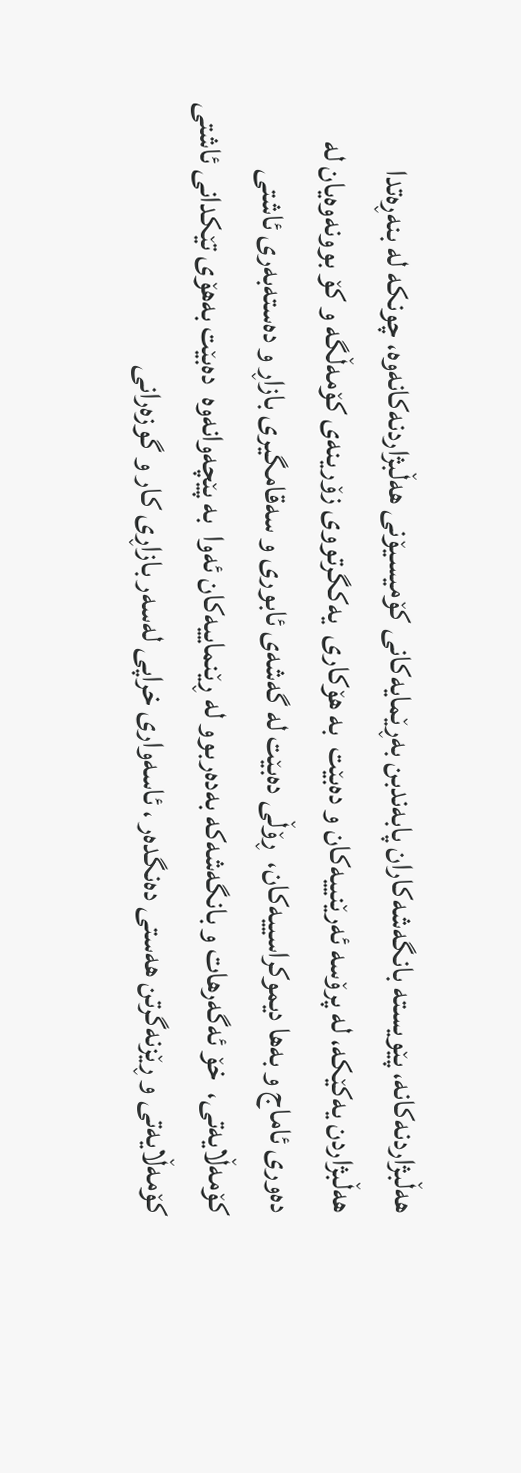هەڵبژاردنەكانه‌، پێویسته‌ بانگەشەكاران پابەندبن بەڕێمایەكانی كۆمیسیۆنی هەڵبژاردنەكانەوە، چونكە لە بنەڕەتدا هه‌ڵبژاردن یەكێكە، لە پرۆسه‌ ئه‌رێنییه‌كان و ده‌بێت  بە هۆكاری  یەکگرتووی زۆرینەی كۆمەڵگە و كۆ بوونەوەیان لە دەوری ئاماج و بەها دیموكراسییەكان،  ڕۆڵی دەبێت لە گه‌شەی‌ ئابوری و سه‌قامگیری بازاڕ و ده‌سته‌به‌ری ئاشتی كۆمه‌ڵایه‌تی،  خۆ ئەگەرهات و بانگەشەكە بەدەربوو لە ڕێنماییەكان ئەوا  بە پێچەوانەوە  دەبێت بەهۆی تێكدانی ئاشتی كۆمەڵایەتی و ڕێزنه‌گرتن هه‌ستی ده‌نگده‌ر ، ئاسەواری خراپی لەسەر بازاڕی كار و گوزەرانی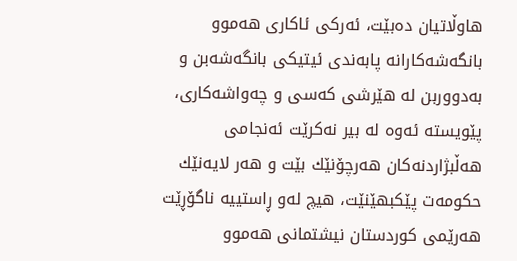هاوڵاتیان دەبێت، ئه‌ركی ئاكاری هه‌موو بانگه‌شه‌كارانه‌ پابه‌ندی ئیتیكی بانگه‌شه‌بن و به‌دووربن له‌ هێرشی كه‌سی و چه‌واشه‌كاری، پێویستە ئەوە لە بیر نەكرێت ئەنجامی هەڵبژاردنەكان هەرچۆنێك بێت و هەر لایەنێك حكومەت پێكبهێنێت، هیچ لەو ڕاستییە ناگۆڕێت هەرێمی كوردستان نیشتمانی هەموو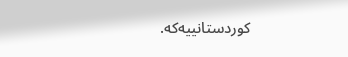كوردستانییه‌كه‌.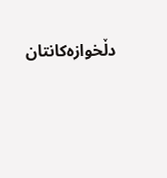دڵخوازەكانتان